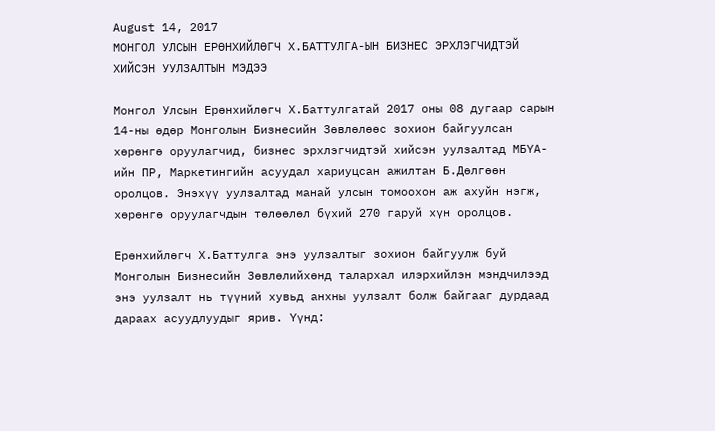August 14, 2017
МОНГОЛ УЛСЫН ЕРӨНХИЙЛӨГЧ Х.БАТТУЛГА-ЫН БИЗНЕС ЭРХЛЭГЧИДТЭЙ ХИЙСЭН УУЛЗАЛТЫН МЭДЭЭ

Монгол Улсын Ерөнхийлөгч Х.Баттулгатай 2017 оны 08 дугаар сарын 14-ны өдөр Монголын Бизнесийн Зөвлөлөөс зохион байгуулсан хөрөнгө оруулагчид, бизнес эрхлэгчидтэй хийсэн уулзалтад МБҮА-ийн ПР, Маркетингийн асуудал хариуцсан ажилтан Б.Дөлгөөн оролцов. Энэхүү уулзалтад манай улсын томоохон аж ахуйн нэгж, хөрөнгө оруулагчдын төлөөлөл бүхий 270 гаруй хүн оролцов.

Ерөнхийлөгч Х.Баттулга энэ уулзалтыг зохион байгуулж буй Монголын Бизнесийн Зөвлөлийхөнд талархал илэрхийлэн мэндчилээд энэ уулзалт нь түүний хувьд анхны уулзалт болж байгааг дурдаад дараах асуудлуудыг ярив. Үүнд: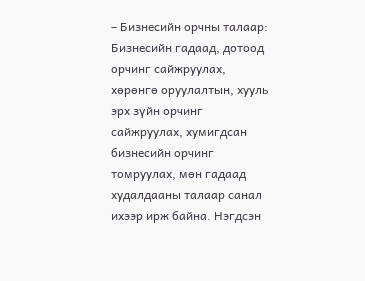– Бизнесийн орчны талаар: Бизнесийн гадаад, дотоод орчинг сайжруулах, хөрөнгө оруулалтын, хууль эрх зүйн орчинг сайжруулах, хумигдсан бизнесийн орчинг томруулах, мөн гадаад худалдааны талаар санал ихээр ирж байна. Нэгдсэн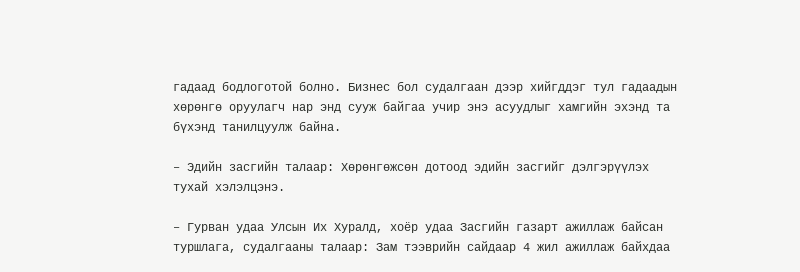гадаад бодлоготой болно. Бизнес бол судалгаан дээр хийгддэг тул гадаадын хөрөнгө оруулагч нар энд сууж байгаа учир энэ асуудлыг хамгийн эхэнд та бүхэнд танилцуулж байна.

– Эдийн засгийн талаар: Хөрөнгөжсөн дотоод эдийн засгийг дэлгэрүүлэх тухай хэлэлцэнэ.

– Гурван удаа Улсын Их Хуралд, хоёр удаа Засгийн газарт ажиллаж байсан туршлага, судалгааны талаар: Зам тээврийн сайдаар 4 жил ажиллаж байхдаа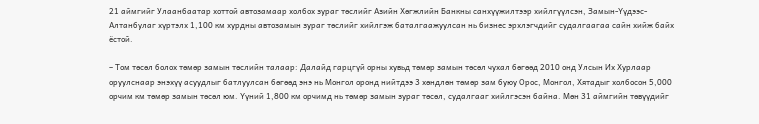21 аймгийг Улаанбаатар хоттой автозамаар холбох зураг төслийг Азийн Хөгжлийн Банкны санхүүжилтээр хийлгүүлсэн, Замын-Үүдээс-Алтанбулаг хүртэлх 1,100 км хурдны автозамын зураг төслийг хийлгэж баталгаажуулсан нь бизнес эрхлэгчдийг судалгаагаа сайн хийж байх ёстой.

– Том төсөл болох төмөр замын төслийн талаар: Далайд гарцгүй орны хувьд төмөр замын төсөл чухал бөгөөд 2010 онд Улсын Их Хурлаар оруулснаар энэхүү асуудлыг батлуулсан бөгөөд энэ нь Монгол оронд нийтдээ 3 хөндлөн төмөр зам буюу Орос, Монгол, Хятадыг холбосон 5,000 орчим км төмөр замын төсөл юм. Үүний 1,800 км орчимд нь төмөр замын зураг төсөл, судалгааг хийлгэсэн байна. Мөн 31 аймгийн төвүүдийг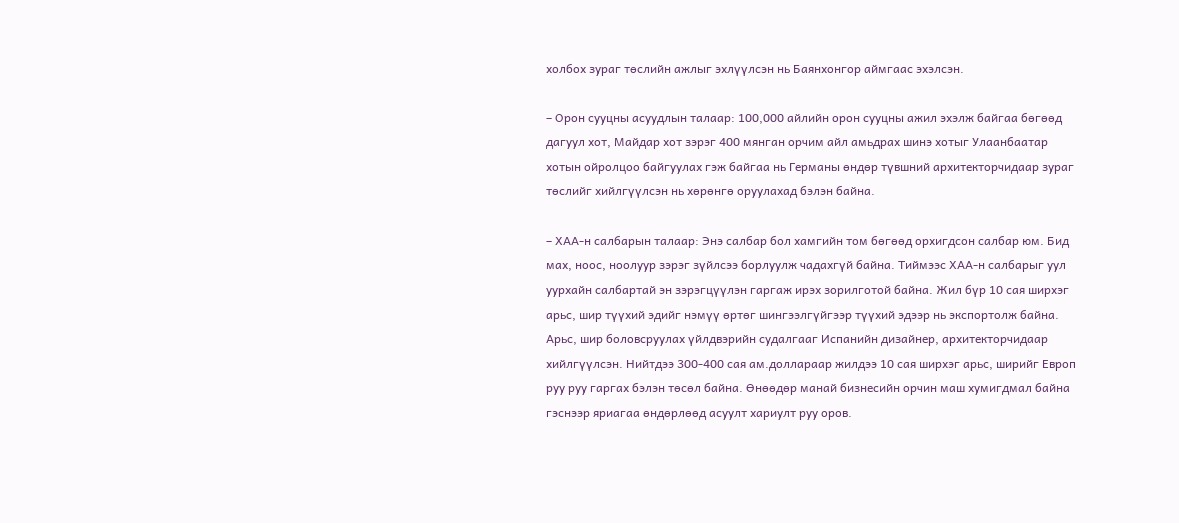холбох зураг төслийн ажлыг эхлүүлсэн нь Баянхонгор аймгаас эхэлсэн.

– Орон сууцны асуудлын талаар: 100,000 айлийн орон сууцны ажил эхэлж байгаа бөгөөд дагуул хот, Майдар хот зэрэг 400 мянган орчим айл амьдрах шинэ хотыг Улаанбаатар хотын ойролцоо байгуулах гэж байгаа нь Германы өндөр түвшний архитекторчидаар зураг төслийг хийлгүүлсэн нь хөрөнгө оруулахад бэлэн байна.

– ХАА-н салбарын талаар: Энэ салбар бол хамгийн том бөгөөд орхигдсон салбар юм. Бид мах, ноос, ноолуур зэрэг зүйлсээ борлуулж чадахгүй байна. Тиймээс ХАА-н салбарыг уул уурхайн салбартай эн зэрэгцүүлэн гаргаж ирэх зорилготой байна. Жил бүр 10 сая ширхэг арьс, шир түүхий эдийг нэмүү өртөг шингээлгүйгээр түүхий эдээр нь экспортолж байна. Арьс, шир боловсруулах үйлдвэрийн судалгааг Испанийн дизайнер, архитекторчидаар хийлгүүлсэн. Нийтдээ 300-400 сая ам.доллараар жилдээ 10 сая ширхэг арьс, ширийг Европ руу руу гаргах бэлэн төсөл байна. Өнөөдөр манай бизнесийн орчин маш хумигдмал байна гэснээр яриагаа өндөрлөөд асуулт хариулт руу оров.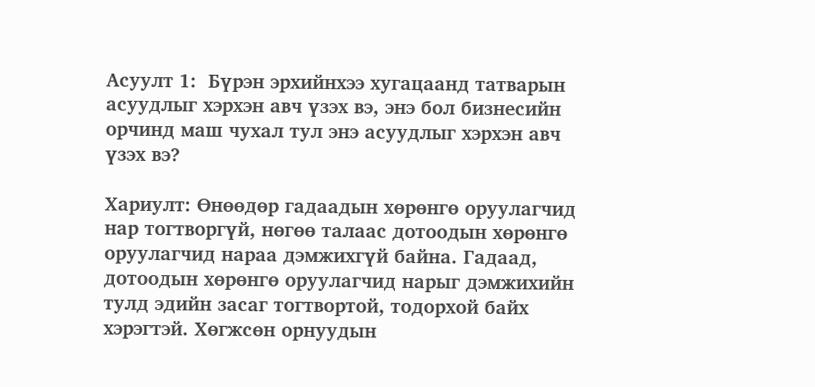Асуулт 1:  Бүрэн эрхийнхээ хугацаанд татварын асуудлыг хэрхэн авч үзэх вэ, энэ бол бизнесийн орчинд маш чухал тул энэ асуудлыг хэрхэн авч үзэх вэ?

Хариулт: Өнөөдөр гадаадын хөрөнгө оруулагчид нар тогтворгүй, нөгөө талаас дотоодын хөрөнгө оруулагчид нараа дэмжихгүй байна. Гадаад, дотоодын хөрөнгө оруулагчид нарыг дэмжихийн тулд эдийн засаг тогтвортой, тодорхой байх хэрэгтэй. Хөгжсөн орнуудын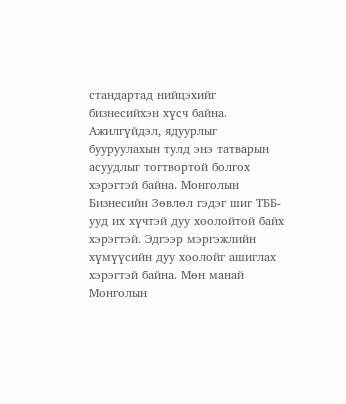стандартад нийцэхийг бизнесийхэн хүсч байна. Ажилгүйдэл, ядуурлыг бууруулахын тулд энэ татварын асуудлыг тогтвортой болгох хэрэгтэй байна. Монголын Бизнесийн Зөвлөл гэдэг шиг ТББ-ууд их хүчтэй дуу хоолойтой байх хэрэгтэй. Эдгээр мэргэжлийн хүмүүсийн дуу хоолойг ашиглах хэрэгтэй байна. Мөн манай Монголын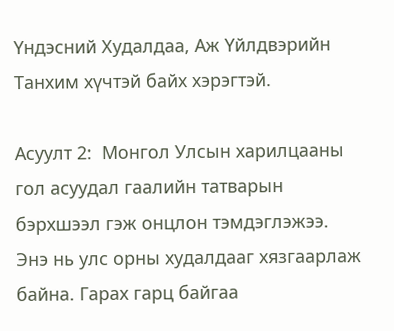Үндэсний Худалдаа, Аж Үйлдвэрийн Танхим хүчтэй байх хэрэгтэй.

Асуулт 2:  Монгол Улсын харилцааны гол асуудал гаалийн татварын бэрхшээл гэж онцлон тэмдэглэжээ. Энэ нь улс орны худалдааг хязгаарлаж байна. Гарах гарц байгаа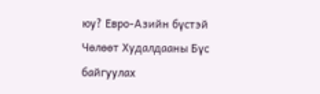юу? Евро-Азийн бүстэй Чөлөөт Худалдааны Бүс байгуулах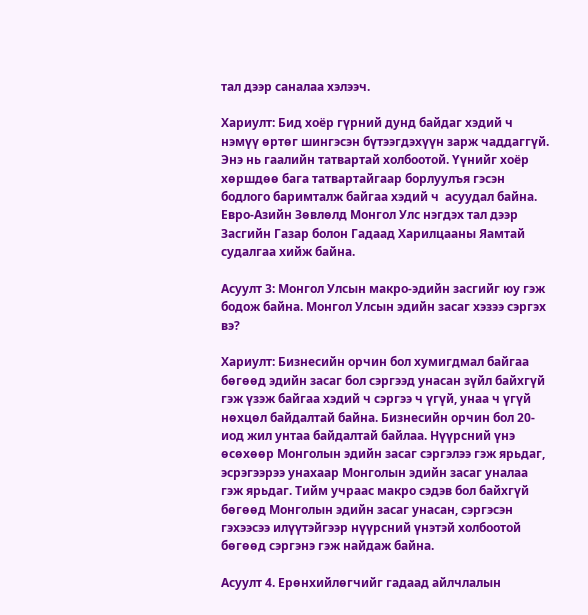тал дээр саналаа хэлээч.

Хариулт: Бид хоёр гүрний дунд байдаг хэдий ч нэмүү өртөг шингэсэн бүтээгдэхүүн зарж чаддаггүй. Энэ нь гаалийн татвартай холбоотой. Үүнийг хоёр хөршдөө бага татвартайгаар борлуулъя гэсэн бодлого баримталж байгаа хэдий ч  асуудал байна. Евро-Азийн Зөвлөлд Монгол Улс нэгдэх тал дээр Засгийн Газар болон Гадаад Харилцааны Яамтай судалгаа хийж байна.

Асуулт 3: Монгол Улсын макро-эдийн засгийг юу гэж бодож байна. Монгол Улсын эдийн засаг хэзээ сэргэх вэ?

Хариулт: Бизнесийн орчин бол хумигдмал байгаа бөгөөд эдийн засаг бол сэргээд унасан зүйл байхгүй гэж үзэж байгаа хэдий ч сэргээ ч үгүй, унаа ч үгүй нөхцөл байдалтай байна. Бизнесийн орчин бол 20-иод жил унтаа байдалтай байлаа. Нүүрсний үнэ өсөхөөр Монголын эдийн засаг сэргэлээ гэж ярьдаг, эсрэгээрээ унахаар Монголын эдийн засаг уналаа гэж ярьдаг. Тийм учраас макро сэдэв бол байхгүй бөгөөд Монголын эдийн засаг унасан, сэргэсэн гэхээсээ илүүтэйгээр нүүрсний үнэтэй холбоотой бөгөөд сэргэнэ гэж найдаж байна.

Асуулт 4. Ерөнхийлөгчийг гадаад айлчлалын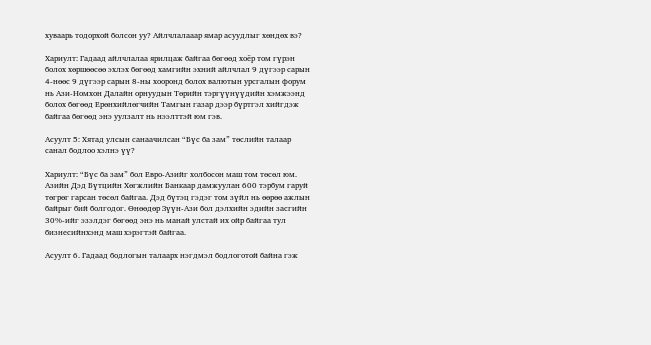хуваарь тодорхой болсон уу? Айлчлалааар ямар асуудлыг хөндөх вэ?

Хариулт: Гадаад айлчлалаа ярилцаж байгаа бөгөөд хоёр том гүрэн болох хөршөөсөө эхлэх бөгөөд хамгийн эхний айлчлал 9 дүгээр сарын 4-нөөс 9 дүгээр сарын 8-ны хооронд болох валютын урсгалын форум нь Ази-Номхон Далайн орнуудын Төрийн тэргүүнүүдийн хэмжээнд болох бөгөөд Ерөнхийлөгчийн Тамгын газар дээр бүртгэл хийгдэж байгаа бөгөөд энэ уулзалт нь нээлттэй юм гэв.

Асуулт 5: Хятад улсын санаачилсан “Бүс ба зам” төслийн талаар санал бодлоо хэлнэ үү?

Хариулт: “Бүс ба зам” бол Евро-Азийг холбосон маш том төсөл юм. Азийн Дэд Бүтцийн Хөгжлийн Банкаар дамжуулан 600 тэрбум гаруй төгрөг гарсан төсөл байгаа. Дэд бүтэц гэдэг том зүйл нь өөрөө ажлын байрыг бий болгодог. Өнөөдөр Зүүн-Ази бол дэлхийн эдийн засгийн 30%-ийг эзэлдэг бөгөөд энэ нь манай улстай их ойр байгаа тул бизнесийнхэнд маш хэрэгтэй байгаа.

Асуулт 6. Гадаад бодлогын талаарх нэгдмэл бодлоготой байна гэж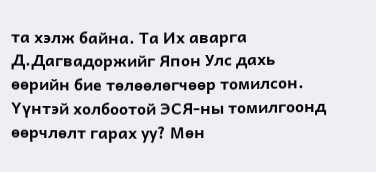та хэлж байна. Та Их аварга Д.Дагвадоржийг Япон Улс дахь өөрийн бие төлөөлөгчөөр томилсон. Үүнтэй холбоотой ЭСЯ-ны томилгоонд өөрчлөлт гарах уу? Мөн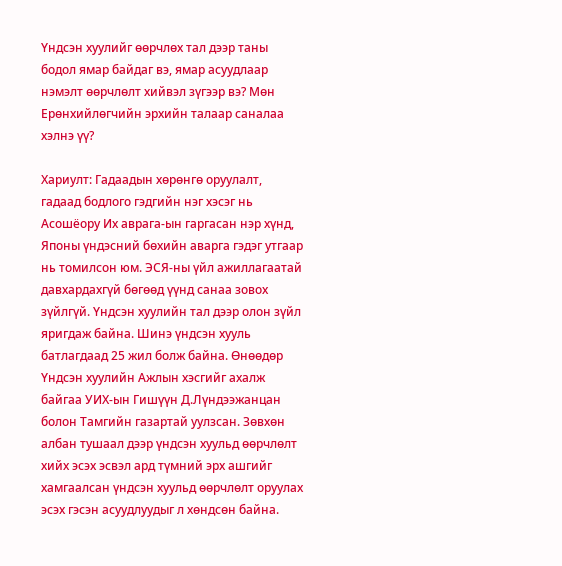Үндсэн хуулийг өөрчлөх тал дээр таны бодол ямар байдаг вэ, ямар асуудлаар нэмэлт өөрчлөлт хийвэл зүгээр вэ? Мөн Ерөнхийлөгчийн эрхийн талаар саналаа хэлнэ үү?

Хариулт: Гадаадын хөрөнгө оруулалт, гадаад бодлого гэдгийн нэг хэсэг нь Асошёору Их аврага-ын гаргасан нэр хүнд, Японы үндэсний бөхийн аварга гэдэг утгаар нь томилсон юм. ЭСЯ-ны үйл ажиллагаатай давхардахгүй бөгөөд үүнд санаа зовох зүйлгүй. Үндсэн хуулийн тал дээр олон зүйл яригдаж байна. Шинэ үндсэн хууль батлагдаад 25 жил болж байна. Өнөөдөр Үндсэн хуулийн Ажлын хэсгийг ахалж байгаа УИХ-ын Гишүүн Д.Лүндээжанцан болон Тамгийн газартай уулзсан. Зөвхөн албан тушаал дээр үндсэн хуульд өөрчлөлт хийх эсэх эсвэл ард түмний эрх ашгийг хамгаалсан үндсэн хуульд өөрчлөлт оруулах эсэх гэсэн асуудлуудыг л хөндсөн байна.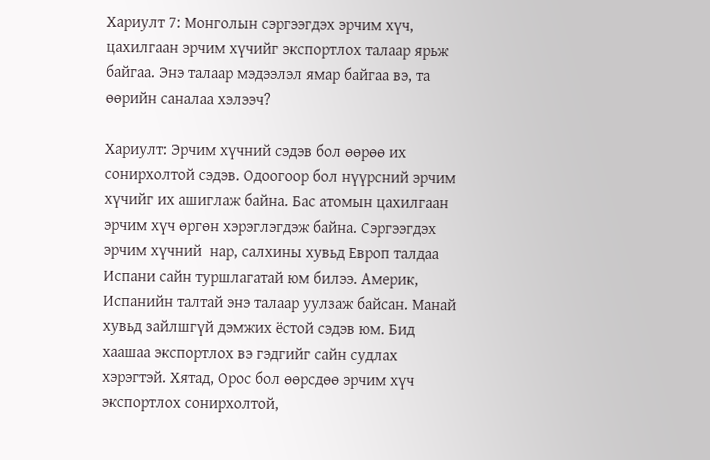Хариулт 7: Монголын сэргээгдэх эрчим хүч, цахилгаан эрчим хүчийг экспортлох талаар ярьж байгаа. Энэ талаар мэдээлэл ямар байгаа вэ, та өөрийн саналаа хэлээч?

Хариулт: Эрчим хүчний сэдэв бол өөрөө их сонирхолтой сэдэв. Одоогоор бол нүүрсний эрчим хүчийг их ашиглаж байна. Бас атомын цахилгаан эрчим хүч өргөн хэрэглэгдэж байна. Сэргээгдэх эрчим хүчний  нар, салхины хувьд Европ талдаа Испани сайн туршлагатай юм билээ. Америк, Испанийн талтай энэ талаар уулзаж байсан. Манай хувьд зайлшгүй дэмжих ёстой сэдэв юм. Бид хаашаа экспортлох вэ гэдгийг сайн судлах хэрэгтэй. Хятад, Орос бол өөрсдөө эрчим хүч экспортлох сонирхолтой,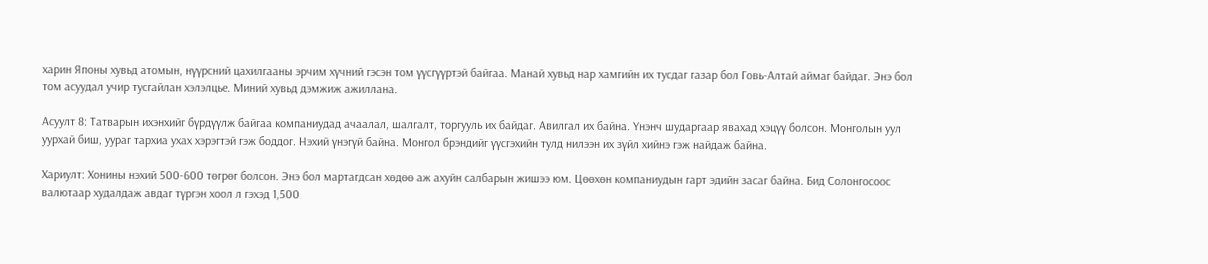харин Японы хувьд атомын, нүүрсний цахилгааны эрчим хүчний гэсэн том үүсгүүртэй байгаа. Манай хувьд нар хамгийн их тусдаг газар бол Говь-Алтай аймаг байдаг. Энэ бол том асуудал учир тусгайлан хэлэлцье. Миний хувьд дэмжиж ажиллана.

Асуулт 8: Татварын ихэнхийг бүрдүүлж байгаа компаниудад ачаалал, шалгалт, торгууль их байдаг. Авилгал их байна. Үнэнч шударгаар явахад хэцүү болсон. Монголын уул уурхай биш, уураг тархиа ухах хэрэгтэй гэж боддог. Нэхий үнэгүй байна. Монгол брэндийг үүсгэхийн тулд нилээн их зүйл хийнэ гэж найдаж байна.

Хариулт: Хонины нэхий 500-600 төгрөг болсон. Энэ бол мартагдсан хөдөө аж ахуйн салбарын жишээ юм. Цөөхөн компаниудын гарт эдийн засаг байна. Бид Солонгосоос валютаар худалдаж авдаг түргэн хоол л гэхэд 1,500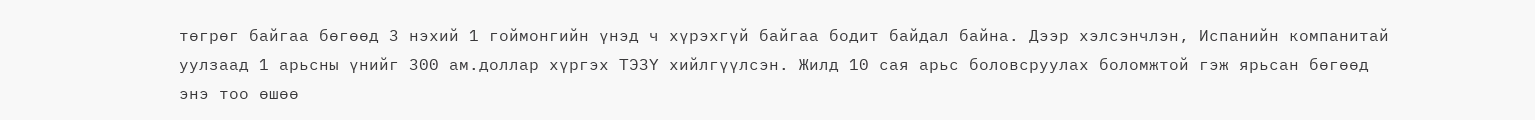төгрөг байгаа бөгөөд 3 нэхий 1 гоймонгийн үнэд ч хүрэхгүй байгаа бодит байдал байна. Дээр хэлсэнчлэн, Испанийн компанитай уулзаад 1 арьсны үнийг 300 ам.доллар хүргэх ТЭЗҮ хийлгүүлсэн. Жилд 10 сая арьс боловсруулах боломжтой гэж ярьсан бөгөөд энэ тоо өшөө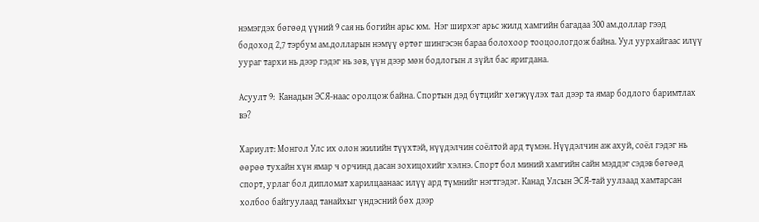нэмэгдэх бөгөөд үүний 9 сая нь богийн арьс юм.  Нэг ширхэг арьс жилд хамгийн багадаа 300 ам.доллар гээд бодоход 2,7 тэрбум ам.долларын нэмүү өртөг шингэсэн бараа болохоор тооцоологдож байна. Уул уурхайгаас илүү уураг тархи нь дээр гэдэг нь зөв, үүн дээр мөн бодлогын л зүйл бас яригдана.

Асуулт 9:  Канадын ЭСЯ-наас оролцож байна. Спортын дэд бүтцийг хөгжүүлэх тал дээр та ямар бодлого баримтлах вэ?

Хариулт: Монгол Улс их олон жилийн түүхтэй, нүүдэлчин соёлтой ард түмэн. Нүүдэлчин аж ахуй, соёл гэдэг нь өөрөө тухайн хүн ямар ч орчинд дасан зохицохийг хэлнэ. Спорт бол миний хамгийн сайн мэддэг сэдэв бөгөөд спорт, урлаг бол дипломат харилцаанаас илүү ард түмнийг нэгтгэдэг. Канад Улсын ЭСЯ-тай уулзаад хамтарсан холбоо байгуулаад танайхыг үндэсний бөх дээр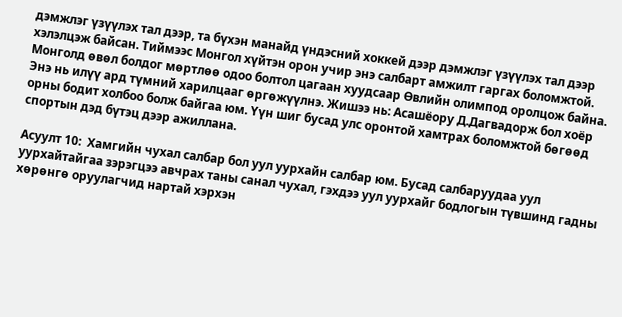дэмжлэг үзүүлэх тал дээр, та бүхэн манайд үндэсний хоккей дээр дэмжлэг үзүүлэх тал дээр хэлэлцэж байсан. Тиймээс Монгол хүйтэн орон учир энэ салбарт амжилт гаргах боломжтой. Монголд өвөл болдог мөртлөө одоо болтол цагаан хуудсаар Өвлийн олимпод оролцож байна. Энэ нь илүү ард түмний харилцааг өргөжүүлнэ. Жишээ нь: Асашёору Д.Дагвадорж бол хоёр орны бодит холбоо болж байгаа юм. Үүн шиг бусад улс оронтой хамтрах боломжтой бөгөөд спортын дэд бүтэц дээр ажиллана.

Асуулт 10:  Хамгийн чухал салбар бол уул уурхайн салбар юм. Бусад салбаруудаа уул уурхайтайгаа зэрэгцээ авчрах таны санал чухал, гэхдээ уул уурхайг бодлогын түвшинд гадны хөрөнгө оруулагчид нартай хэрхэн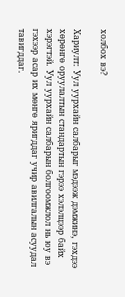холбох вэ?

Хариулт: Уул уурхайн салбарыг мэдээж дэмжинэ, гэхдээ хөрөнгө оруулалтын стандартын гэрээ хэлэлцээр байх хэрэгтэй. Уул уурхайн салбарын болгоомжлол нь юу вэ гэхээр асар их мөнгө яригддаг учир авилгалын асуудал тавигддаг.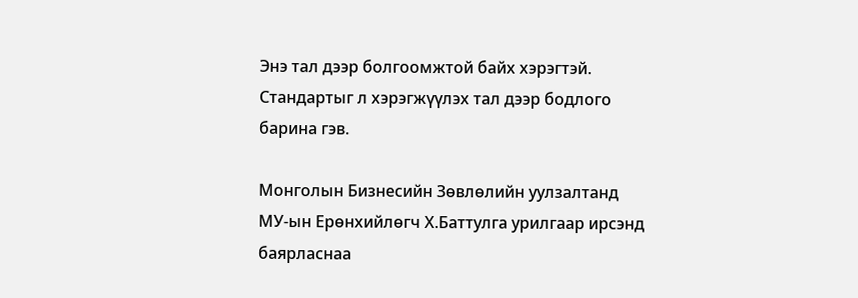Энэ тал дээр болгоомжтой байх хэрэгтэй. Стандартыг л хэрэгжүүлэх тал дээр бодлого барина гэв.

Монголын Бизнесийн Зөвлөлийн уулзалтанд МУ-ын Ерөнхийлөгч Х.Баттулга урилгаар ирсэнд баярласнаа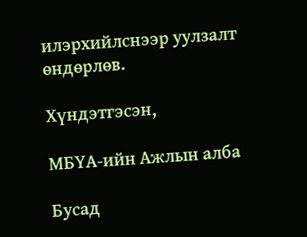илэрхийлснээр уулзалт өндөрлөв.

Хүндэтгэсэн,

МБҮА-ийн Ажлын алба

Бусад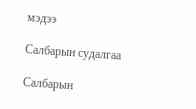мэдээ

Салбарын судалгаа

Салбарын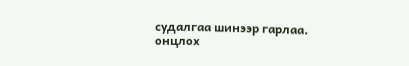судалгаа шинээр гарлаа.
онцлох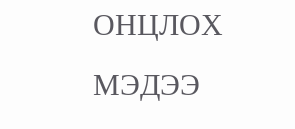ОНЦЛОХ МЭДЭЭ